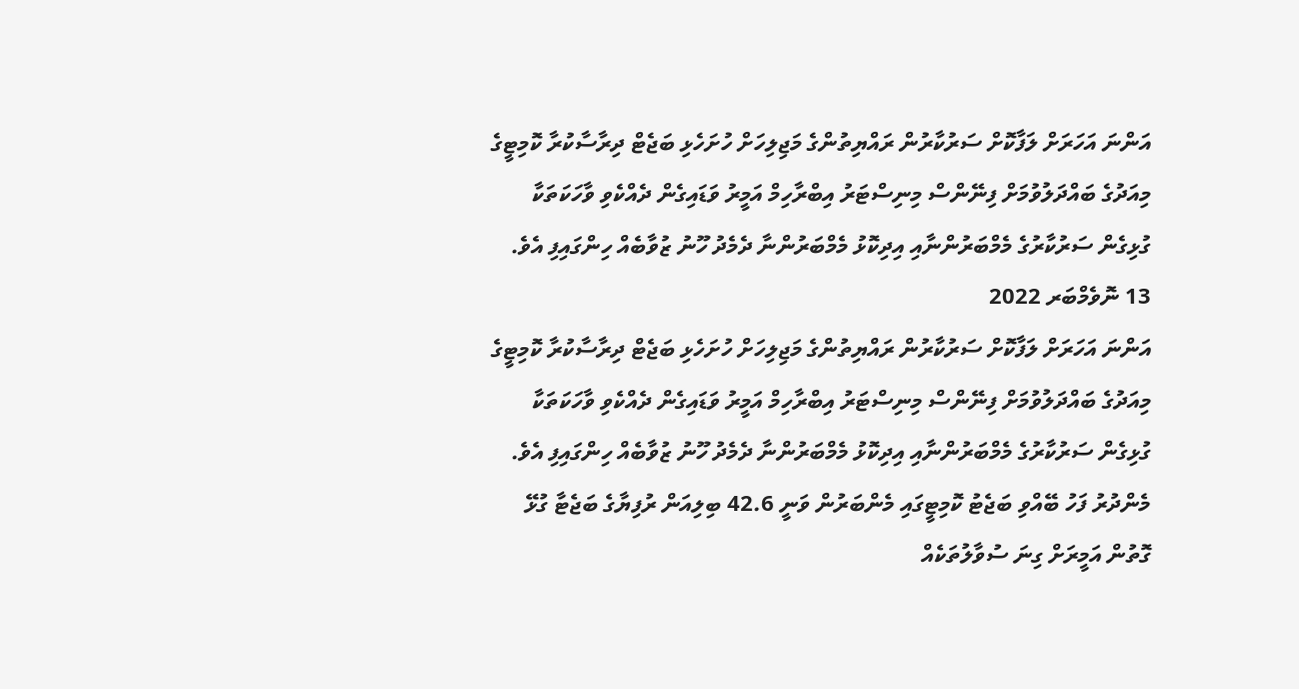އަންނަ އަހަރަށް ލަފާކޮށް ސަރުކާރުން ރައްޔިތުންގެ މަޖިލިހަށް ހުށަހެޅި ބަޖެޓް ދިރާސާކުރާ ކޮމިޓީގެ މިއަދުގެ ބައްދަލުވުމަށް ފިނޭންސް މިނިސްޓަރު އިބްރާހިމް އަމީރު ވަޑައިގެން ދެއްކެވި ވާހަކަތަކާ ގުޅިގެން ސަރުކާރުގެ މެމްބަރުންނާއި އިދިކޮޅު މެމްބަރުންނާ ދެމެދު ހޫނު ޒުވާބެއް ހިންގައިފި އެވެ.
13 ނޮވެމްބަރ 2022
އަންނަ އަހަރަށް ލަފާކޮށް ސަރުކާރުން ރައްޔިތުންގެ މަޖިލިހަށް ހުށަހެޅި ބަޖެޓް ދިރާސާކުރާ ކޮމިޓީގެ މިއަދުގެ ބައްދަލުވުމަށް ފިނޭންސް މިނިސްޓަރު އިބްރާހިމް އަމީރު ވަޑައިގެން ދެއްކެވި ވާހަކަތަކާ ގުޅިގެން ސަރުކާރުގެ މެމްބަރުންނާއި އިދިކޮޅު މެމްބަރުންނާ ދެމެދު ހޫނު ޒުވާބެއް ހިންގައިފި އެވެ.
މެންދުރު ފަހު ބޭއްވި ބަޖެޓު ކޮމިޓީގައި މެންބަރުން ވަނީ 42.6 ބިލިއަން ރުފިޔާގެ ބަޖެޓާ ގުޅޭ ގޮތުން އަމީރަށް ގިނަ ސުވާލުތަކެއް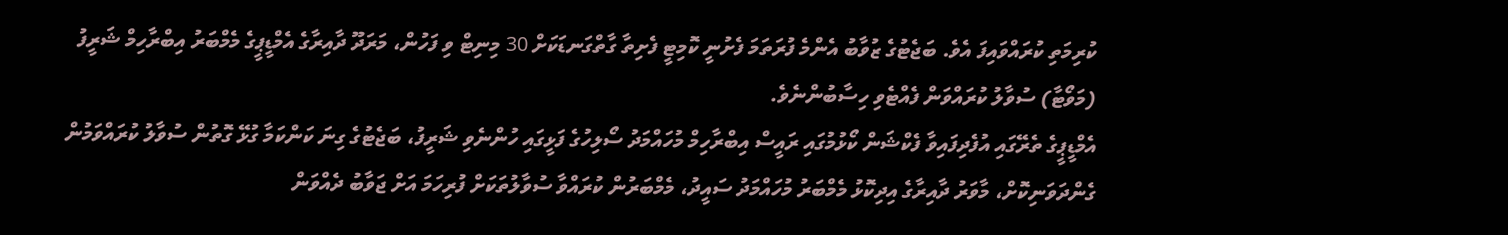ކުރިމަތި ކުރައްވައިފަ އެވެ. ބަޖެޓުގެ ޒުވާބު އެންމެ ފުރަތަމަ ފެށުނީ ކޮމިޓީ ފެށިތާ ގާތްގަނޑަކަށް 30 މިނިޓް ވި ފަހުން، މަރަދޫ ދާއިރާގެ އެމްޑީޕީގެ މެމްބަރު އިބްރާހިމް ޝަރީފު (މަވޯޓާ) ސުވާލު ކުރައްވަން ފެއްޓެވި ހިސާބުންނެވެ.
އެމްޑީޕީގެ ތެރޭގައި އުފެދިފައިވާ ފެކްޝަން ކޯޅުމުގައި ރައީސް އިބްރާހިމް މުހައްމަދު ސޯލިހުގެ ފަޅީގައި ހުންނެވި ޝަރީފު، ބަޖެޓުގެ ގިނަ ކަންކަމާ ގުޅޭ ގޮތުން ސުވާލު ކުރައްވަމުން ގެންދަވަނިކޮށް، މާވަރު ދާއިރާގެ އިދިކޮޅު މެމްބަރު މުހައްމަދު ސައީދު، މެމްބަރުން ކުރައްވާ ސުވާލުތަކަށް ފުރިހަމަ އަށް ޖަވާބު ދެއްވަން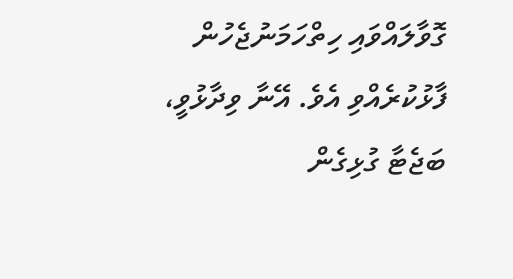ގޮވާލައްވައި ހިތްހަމަނުޖެހުން ފާޅުކުރެއްވި އެވެ. އޭނާ ވިދާޅުވީ، ބަޖެޓާ ގުޅިގެން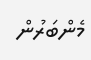މެންބަރުން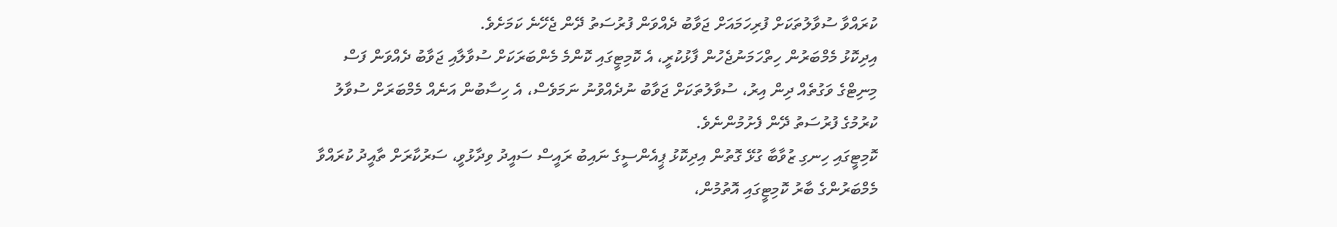ކުރައްވާ ސުވާލުތަކަށް ފުރިހަމައަށް ޖަވާބު ދެއްވަން ފުރުސަތު ދޭން ޖެހޭނެ ކަމަށެވެ.
އިދިކޮޅު މެމްބަރުން ހިތްހަމަނުޖެހުން ފާޅުކުރީ، އެ ކޮމިޓީގައި ކޮންމެ މެންބަރަކަށް ސުވާލާއި ޖަވާބު ދެއްވަން ފަސް މިނިޓްގެ ވަގުތެއް ދިން އިރު، ސުވާލުތަކަށް ޖަވާބު ނުދެއްވުނު ނަމަވެސް، އެ ހިސާބުން އަނެއް މެމްބަރަށް ސުވާލު ކުރުމުގެ ފުރުސަތު ދޭން ފެށުމުންނެވެ.
ކޮމިޓީގައި ހިނގި ޒުވާބާ ގުޅޭ ގޮތުން އިދިކޮޅު ޕީއެންސީގެ ނައިބު ރައީސް ސައީދު ވިދާޅުވީ، ސަރުކާރަށް ތާއީދު ކުރައްވާ މެމްބަރުންގެ ބާރު ކޮމިޓީގައި އޮތުމުން،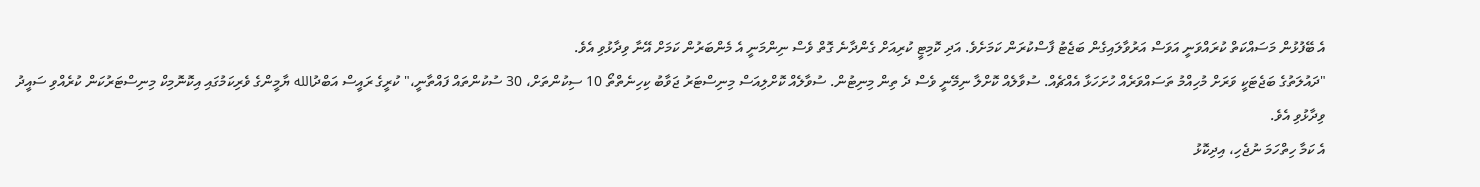އެ ބޭފުޅުން މަސައްކަތް ކުރައްވަނީ އަވަސް އަރުވާލައިގެން ބަޖެޓު ފާސްކުރަން ކަމަށެވެ. އަދި ކޮމިޓީ ކުރިއަށް ގެންދާނެ ގޮތް ވެސް ނިންމަނީ އެ މެންބަރުން ކަމަށް އޭނާ ވިދާޅުވި އެވެ.
"ދައުލަތުގެ ބަޖެޓަކީ ވަރަށް މުހިއްމު ތަސައްވަރެއް ހުށަހަޅާ އެއްޗެއް. ސުވާލެއް ކޮށްލާ ނިމޭނީ ވެސް ދެ ތިން މިނިޓުން. ސުވާލެއް ކޮށްލިއަސް މިނިސްޓަރު ޖަވާބު ކިހިނެތްތޯ 10 ސިކުންތަށް، 30 ސުކުންތައް ފައްތާނީ،" ކުރީގެ ރައީސް އަބްދުالله ޔާމީންގެ ވެރިކަމުގައި އިކޮނޮމިކް މިނިސްޓަރުކަން ކުރެއްވި ސައީދު ވިދާޅުވި އެވެ.
އެ ކަމާ ހިތްހަމަ ނުޖެހި، އިދިކޮޅު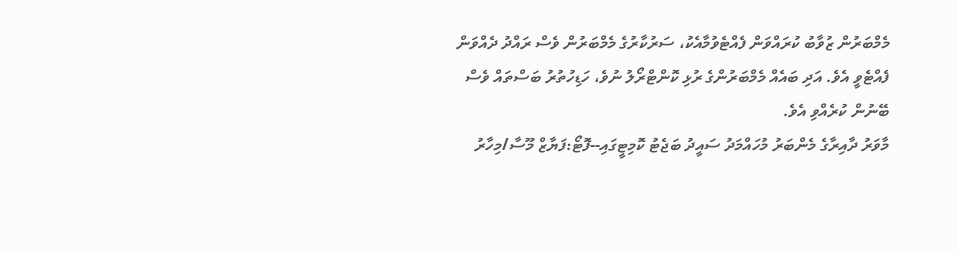މެމްބަރުން ޒުވާބު ކުރައްވަން ފެއްޓެވުމާއެކު، ސަރުކާރުގެ މެމްބަރުން ވެސް ރައްދު ދެއްވަން ފެއްޓެވީ އެވެ. އަދި ބައެއް މެމްބަރުންގެ ރުޅި ކޮންޓްރޯލު ނުވެ، ހަޑިހުތުރު ބަސްތައް ވެސް ބޭނުން ކުރެއްވި އެވެ.
މާވަރު ދާއިރާގެ މެންބަރު މުހައްމަދު ސައީދު ބަޖެޓު ކޮމިޓީގައި--ފޮޓޯ:ފަޔާޒް މޫސާ/މިހާރު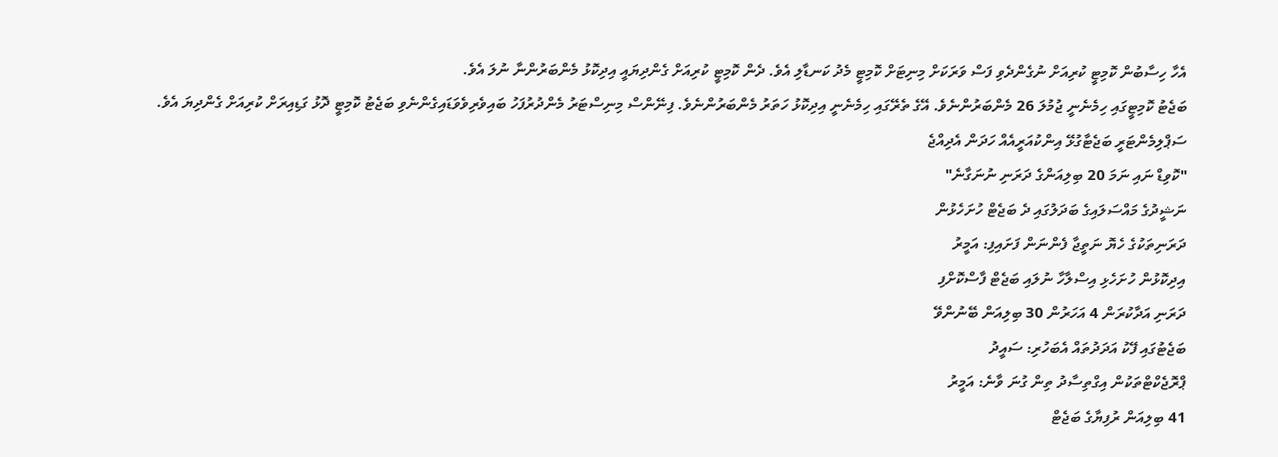އެހާ ހިސާބުން ކޮމިޓީ ކުރިއަށް ނުގެންދެވި ފަސް ވަރަކަށް މިނިޓަށް ކޮމިޓީ މެދު ކަނޑާލި އެވެ. ދެން ކޮމިޓީ ކުރިއަށް ގެންދިޔައީ އިދިކޮޅު މެންބަރުންނާ ނުލަ އެވެ.
ބަޖެޓު ކޮމިޓީގައި ހިމެނެނީ ޖުމުލަ 26 މެންބަރުންނެވެ. އޭގެ ތެރޭގައި ހިމެނެނީ އިދިކޮޅު ހަތަރު މެންބަރުންނެވެ. ފިނޭންސް މިނިސްޓަރު މެންދުރުފަހު ބައިވެރިވެވަޑައިގެންނެވި ބަޖެޓު ކޮމިޓީ ދޮޅު ގަޑިއިރަށް ކުރިއަށް ގެންދިޔަ އެވެ.
ސަޕްލިމެންޓަރީ ބަޖެޓާގުޅޭ އިންކުއަރީއެއް ހަދަން އެދިއްޖެ
"ކޮވިޑް ނައި ނަމަ 20 ބިލިއަންގެ ދަރަނި ނުނަގާނެ"
ނަޝީދުގެ މައްސަލައިގެ ބަދަލުގައި ދެ ބަޖެޓް ހުށަހެޅުން
ދަރަނިތަކުގެ ހެޔޮ ނަތީޖާ ފެންނަން ފަށައިފި: އަމީރު
އިދިކޮޅުން ހުށަހެޅި އިސްލާހާ ނުލައި ބަޖެޓް ފާސްކޮށްފި
ދަރަނި އަދާކުރަން 4 އަހަރުން 30 ބިލިއަން ބޭނުންވޭ
ބަޖެޓުގައި ފޭކު އަދަދުތައް އެބަހުރި: ސައީދު
ޕްރޮޖެކްޓްތަކުން އިގްތިސާދު ތިން ގުނަ ވާނެ: އަމީރު
41 ބިލިއަން ރުފިޔާގެ ބަޖެޓް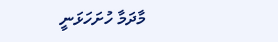މާދަމާ ހުށަހަޅަނީ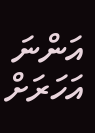އަންނަ އަހަރަށް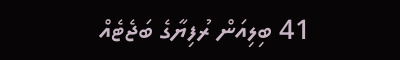41 ބިލިއަން ރުފިޔާގެ ބަޖެޓެއް